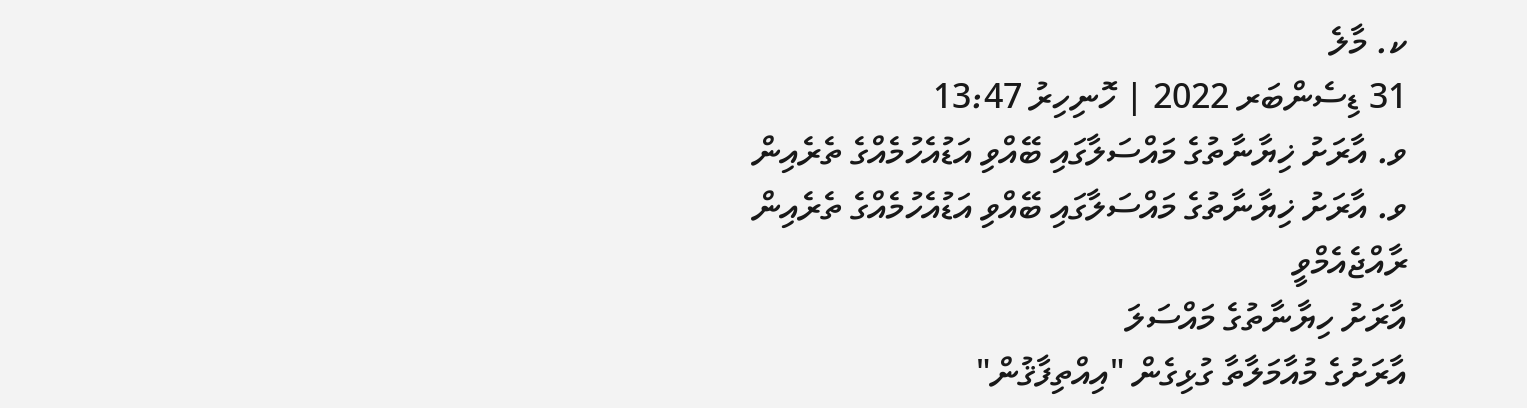ކ. މާލެ
31 ޑިސެންބަރ 2022 | ހޮނިހިރު 13:47
ވ. އާރަށު ޚިޔާނާތުގެ މައްސަލާގައި ބޭއްވި އަޑުއެހުމެއްގެ ތެރެއިން
ވ. އާރަށު ޚިޔާނާތުގެ މައްސަލާގައި ބޭއްވި އަޑުއެހުމެއްގެ ތެރެއިން
ރާއްޖެއެމްވީ
އާރަށު ހިޔާނާތުގެ މައްސަލަ
އާރަށުގެ މުއާމަލާތާ ގުޅިގެން "އިއްތިފާޤުން"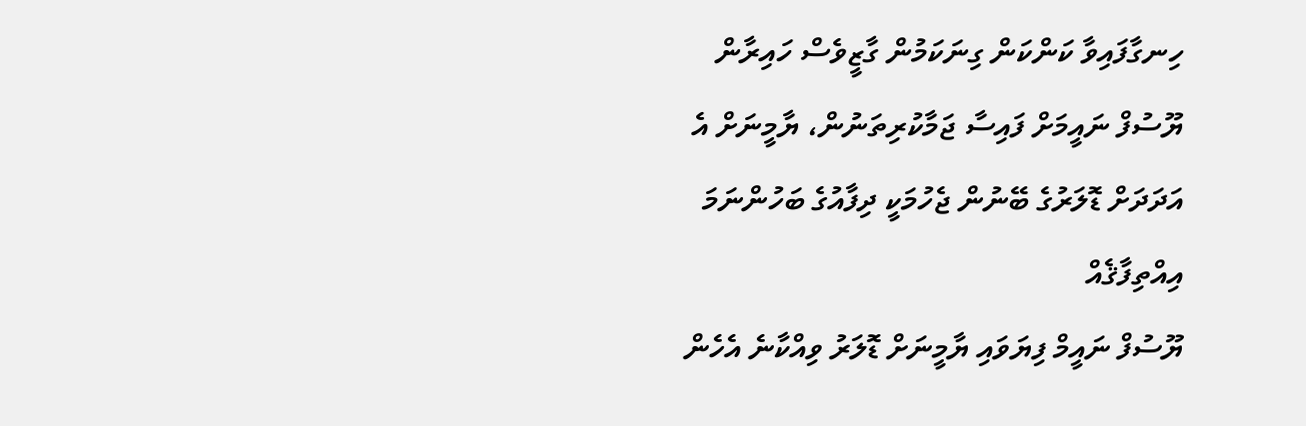ހިނގާފައިވާ ކަންކަން ގިނަކަމުން ގާޒީވެސް ހައިރާން
ޔޫސުފް ނައީމަށް ފައިސާ ޖަމާކުރިތަނުން، ޔާމީނަށް އެ އަދަދަށް ޑޮލަރުގެ ބޭނުން ޖެހުމަކީ ދިފާއުގެ ބަހުންނަމަ އިއްތިފާޤެއް
ޔޫސުފް ނައީމް ފިޔަވައި ޔާމީނަށް ޑޮލަރު ވިއްކާނެ އެހެން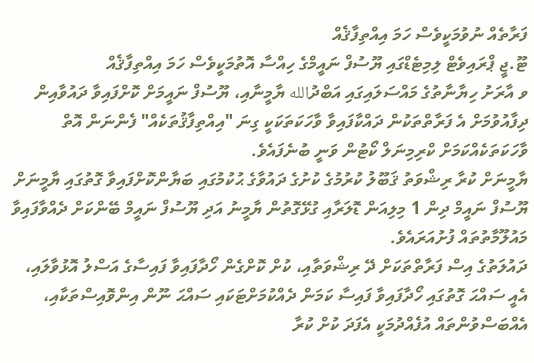ފަރާތެއް ނުވުމަކީވެސް ހަމަ އިއްތިފާޤެއް
ޓޫ.ޖީ ޕްރައިވެޓް ލިމިޓެޑްގައި ޔޫސުފް ނައީމްގެ ހިއްސާ އޮތުމަކީވެސް ހަމަ އިއްތިފާޤެއް
ވ އާރަށު ހިޔާނާތުގެ މައްސަލައިގައި އަބްދުالله ޔާމީނާއި، ޔޫސުފް ނައީމަށް ކޮށްފައިވާ ދައުވާއިން ދިފާއުވުމަށް އެ ފަރާތްތަކުން ދައްކާފައިވާ ވާހަކަތަކަކީ ގިނަ "އިއްތިފާޤުތަކެއް" ފެންނަން އޮތް ވާހަކަތަކެއްކަމަށް ކްރިމިނަލް ކޯޓުން ވަނީ ބުނެފައެވެ.
ޔާމީނަށް ކުރާ ރިޝްވަތު ޤަބޫލު ކުރުމުގެ ކުށުގެ ދައުވާގެ ޙުކުމުގައި ބަޔާންކޮށްފައިވާ ގޮތުގައި ޔާމީނަށް ޔޫސުފް ނައީމް ދިން 1 މިލިއަން ޑޮލަރާއި ގުޅޭގޮތުން ޔާމީނު އަދި ޔޫސުފް ނައީމް ބޭންކަށް ދެއްވާފައިވާ މައުލޫމާތުތައް ފުށުއަރައެވެ.
ދައުލަތުގެ އިސް ފަރާތްތަކަށް ދޭ ރިޝްވަތާއި، ކުށް ކޮށްގެން ހޯދާފައިވާ ފައިސާގެ އަސްލު އޮޅުވާލައި، އެއީ ސައްޙަ ގޮތުގައި ހޯދާފައިވާ ފައިސާ ކަމަން ދެއްކުމަށްޓަކައި ސައްޙަ ނޫން އިންވޮއިސްތަކާއި، އެއްބަސްވުންތައް އުފެއްދުމަކީ އެފަދަ ކުށް ކުރާ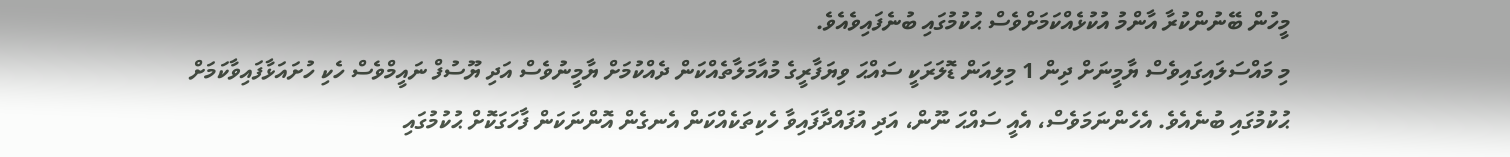މީހުން ބޭނުންކުރާ އާންމު އުކުޅެއްކަމަށްވެސް ޙުކުމުގައި ބުނެފައިވެއެވެ.
މި މައްސަލައިގައިވެސް ޔާމީނަށް ދިން 1 މިލިއަން ޑޮލަރަކީ ސައްޙަ ވިޔަފާރީގެ މުއާމަލާތެއްކަން ދެއްކުމަށް ޔާމީނުވެސް އަދި ޔޫސުފް ނައީމްވެސް ހެކި ހުށައަޅާފައިވާކަމަށް ޙުކުމުގައި ބުނެއެވެ. އެހެންނަމަވެސް، އެއީ ސައްޙަ ނޫން، އަދި އުފައްދާފައިވާ ހެކިތަކެއްކަން އެނގެން އޮންނަކަން ފާހަގަކޮށް ޙުކުމުގައި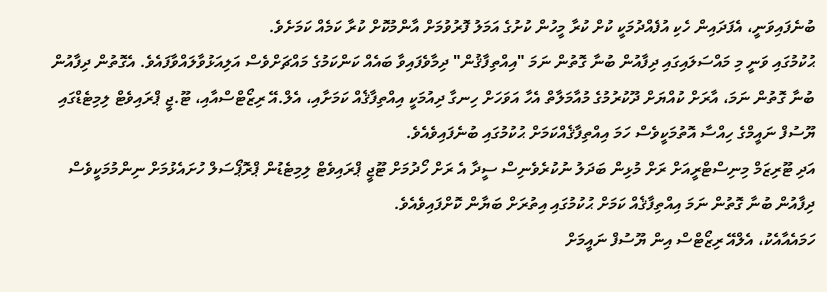ބުނެފައިވަނީ، އެފަދައިން ހެކި އުފެއްދުމަކީ ކުށް ކުރާ މީހުން ކުށުގެ އަމަލު ފޮރުވުމަށް އާންމުކޮށް ކުރާ ކަމެއް ކަމަށެވެ.
ޙުކުމުގައި ވަނީ މި މައްސަލައިގައި ދިފާއުން ބުނާ ގޮތުން ނަމަ "އިއްތިފާޤުން" ދިމާވެފައިވާ ބައެއް ކަންކަމުގެ މައްޗަށްވެސް އަލިއަޅުވާލައްވާފައެވެ. އެގޮތުން ދިފާއުން ބުނާ ގޮތުން ނަމަ، އާރަށް ކުއްޔަށް ދޫކުރުމުގެ މުއާމަލާތް އެހާ އަވަހަށް ހިނގާ ދިއުމަކީ އިއްތިފާޤެއް ކަމަށާއި، އެލް.އޭ ރިޒޯޓްސްއާއި، ޓޫ.ޖީ ޕްރައިވެޓް ލިމިޓެޑްގައި ޔޫސުފް ނައީމްގެ ހިއްސާ އޮތުމަކީވެސް ހަމަ އިއްތިފާޤެއްކަމަށް ޙުކުމުގައި ބުނެފައިވެއެވެ.
އަދި ޓޫރިޒަމް މިނިސްޓްރީއަށް ރަށް މުޅިން ބަދަލު ނުކުރެވެނިސް ސީދާ އެ ރަށް ހޯދުމަށް ޓޫޖީ ޕްރައިވެޓް ލިމިޓެޑުން ޕްރޮޕޯސަލް ހުށައެޅުމަށް ނިންމުމަކީވެސް ދިފާއުން ބުނާ ގޮތުން ނަމަ އިއްތިފާޤެއް ކަމަށް ޙުކުމުގައި އިތުރަށް ބަޔާން ކޮށްފައިވެއެވެ.
ހަމައެއާއެކު، އެލްއޭ ރިޒޯޓްސް އިން ޔޫސުފް ނައީމަށް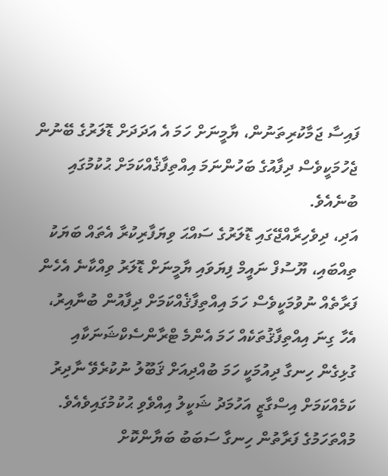ފައިސާ ޖަމާކުރިތަނުން، ޔާމީނަށް ހަމަ އެ އަދަދަށް ޑޮލަރުގެ ބޭނުން ޖެހުމަކީވެސް ދިފާއުގެ ބަހުންނަމަ އިއްތިފާޤެއްކަމަށް ޙުކުމުގައި ބުނެއެވެ.
އަދި، ދިވެހިރާއްޖޭގައި ޑޮލަރުގެ ސައްޙަ ވިޔަފާރިކުރާ އެތައް ބަޔަކު ތިއްބައި، ޔޫސުފް ނައީމް ފިޔަވައި ޔާމީނަށް ޑޮލަރު ވިއްކާނެ އެހެން ފަރާތެއް ނުވުމަކީވެސް ހަމަ އިއްތިފާޤެއްކަމަށް ދިފާއުން ބުނާއިރު، އެހާ ގިނަ އިއްތިފާޤުތަކެއް ހަމަ އެންމެ ޓްރާންސެކްޝަނަކާއި ގުޅިގެން ހިނގާ ދިއުމަކީ ހަމަ ބުއްދިއަށް ޤަބޫލު ނުކުރެވޭ ނާދިރު ކަމެއްކަމަށް އިސްގާޒީ އަހުމަދު ޝަކީލު އިއްވެވި ޙުކުމުގައިވެއެވެ.
މުއްތަހަމުގެ ފަރާތުން ހިނގާ ސަބަބު ބަޔާންކޮށް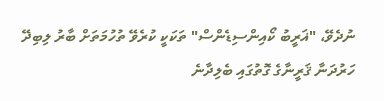ނުދެވޭ، "ޣަރީބު ކޯއިންސިޑެންސް" ތަކަކީ ކުރެވޭ ތުހުމަތަށް ބާރު ލިބިދޭ ހަރުދަނާ ޤަރީނާގެ ގޮތުގައި ބެލިދާނެ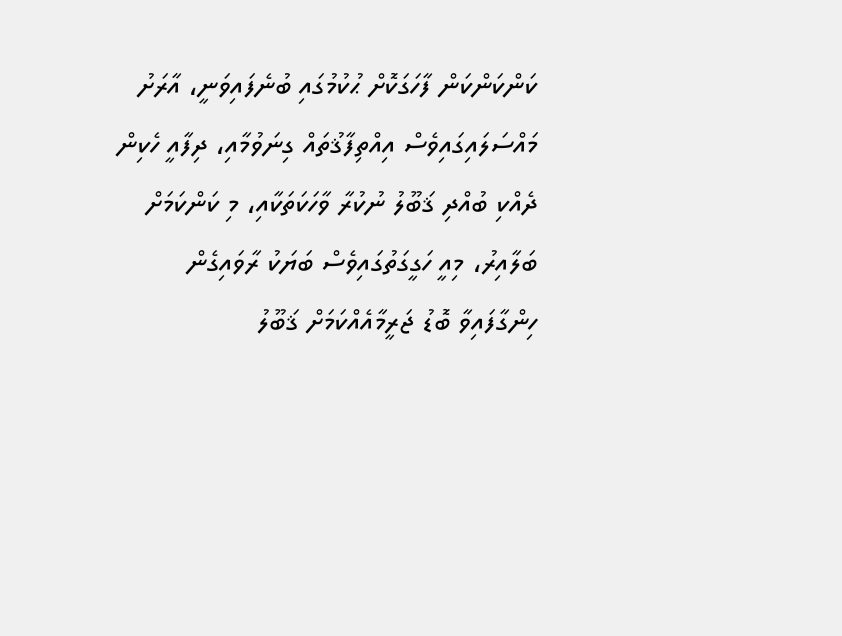ކަންކަންކަން ފާހަގަކޮށް ޙުކުމުގައި ބުނެފައިވަނީ، އާރަށު މައްސަލައިގައިވެސް އިއްތިފާޤުތައް ގިނަވުމާއި، ދިފާއީ ހެކިން ދެއްކި ބުއްދި ޤަބޫލު ނުކުރާ ވާހަކަތަކާއި، މި ކަންކަމަށް ބަލާއިރު، މިއީ ހަގީގަތުގައިވެސް ބަޔަކު ރާވައިގެން ހިންގާފައިވާ ބޮޑު ޖަރީމާއެއްކަމަށް ޤަބޫލު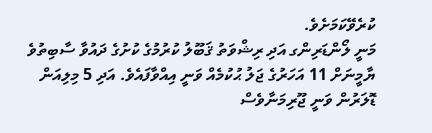ކުރެވޭކަމަށެވެ.
މަނީ ލޯންޑަރިންގ އަދި ރިޝްވަތު ޤަބޫލު ކުރުމުގެ ކުށުގެ ދައުވާ ސާބިތުވެ ޔާމީނަށް 11 އަހަރުގެ ޖަލު ޙުކުމެއް ވަނީ އިއްވާފައެވެ. އަދި 5 މިލިއަން ޑޮލަރުން ވަނީ ޖޫރިމަނާވެސް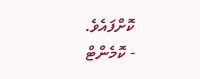ކޮށްފައެވެ.
- ކޮމެންޓް